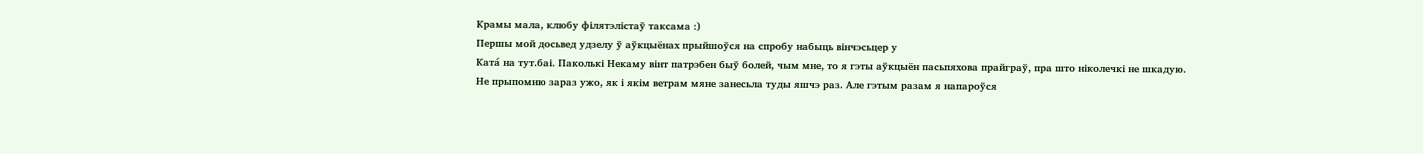Крамы мала, клюбу філятэлістаў таксама :)
Першы мой досьвед удзелу ў аўкцыёнах прыйшоўся на спробу набыць вінчэсьцер у
Ката́ на тут.баі. Паколькі Некаму вінт патрэбен быў болей, чым мне, то я гэты аўкцыён пасьпяхова прайграў, пра што ніколечкі не шкадую.
Не прыпомню зараз ужо, як і якім ветрам мяне занесьла туды яшчэ раз. Але гэтым разам я напароўся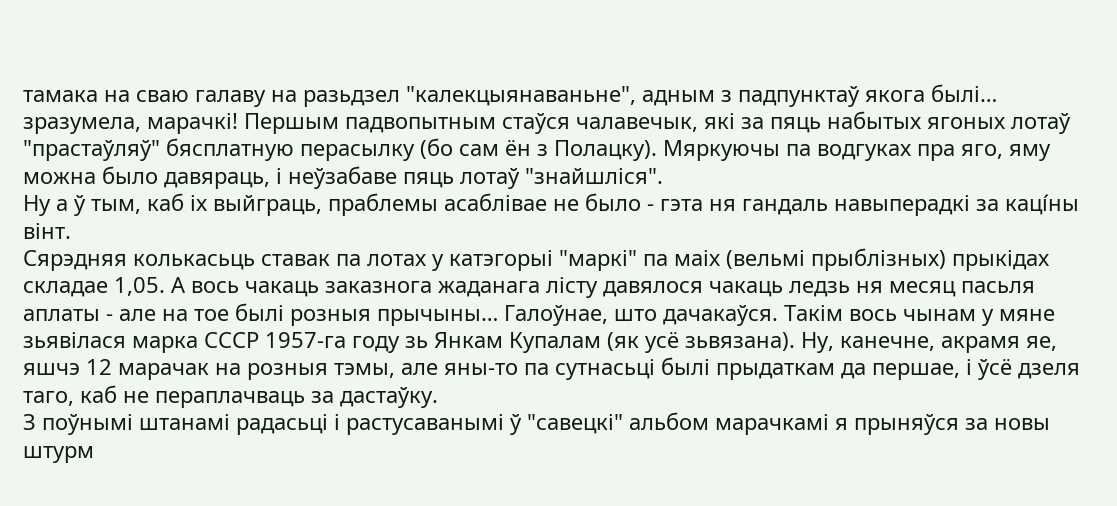тамака на сваю галаву на разьдзел "калекцыянаваньне", адным з падпунктаў якога былі… зразумела, марачкі! Першым падвопытным стаўся чалавечык, які за пяць набытых ягоных лотаў "прастаўляў" бясплатную перасылку (бо сам ён з Полацку). Мяркуючы па водгуках пра яго, яму можна было давяраць, і неўзабаве пяць лотаў "знайшліся".
Ну а ў тым, каб іх выйграць, праблемы асаблівае не было - гэта ня гандаль навыперадкі за каці́ны вінт.
Сярэдняя колькасьць ставак па лотах у катэгорыі "маркі" па маіх (вельмі прыблізных) прыкідах складае 1,05. А вось чакаць заказнога жаданага лісту давялося чакаць ледзь ня месяц пасьля аплаты - але на тое былі розныя прычыны… Галоўнае, што дачакаўся. Такім вось чынам у мяне зьявілася марка СССР 1957-га году зь Янкам Купалам (як усё зьвязана). Ну, канечне, акрамя яе, яшчэ 12 марачак на розныя тэмы, але яны-то па сутнасьці былі прыдаткам да першае, і ўсё дзеля таго, каб не пераплачваць за дастаўку.
З поўнымі штанамі радасьці і растусаванымі ў "савецкі" альбом марачкамі я прыняўся за новы штурм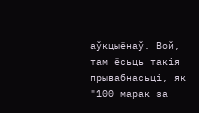аўкцыёнаў. Вой, там ёсьць такія прывабнасьці, як "100 марак за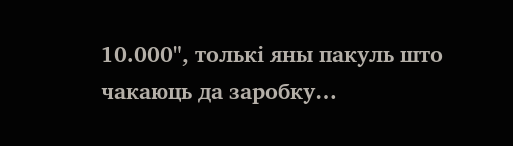10.000", толькі яны пакуль што чакаюць да заробку…